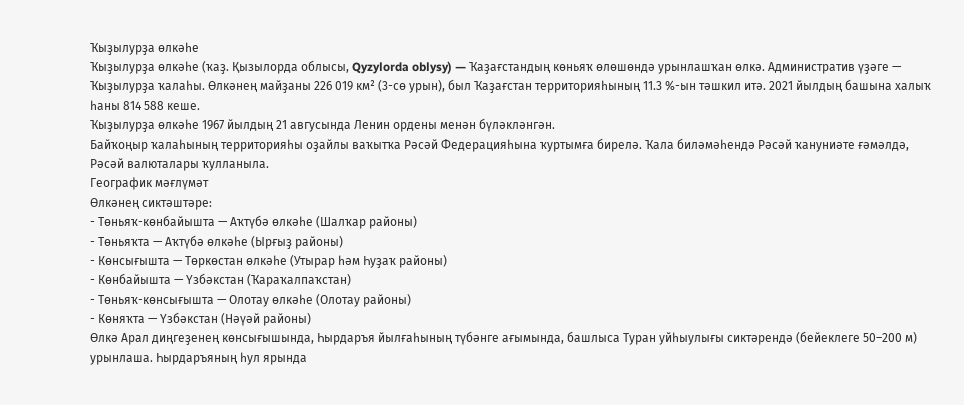Ҡыҙылурҙа өлкәһе
Ҡыҙылурҙа өлкәһе (ҡаҙ. Қызылорда облысы, Qyzylorda oblysy) — Ҡаҙағстандың көньяҡ өлөшөндә урынлашҡан өлкә. Административ үҙәге — Ҡыҙылурҙа ҡалаһы. Өлкәнең майҙаны 226 019 км² (3-сө урын), был Ҡаҙағстан территорияһының 11.3 %-ын тәшкил итә. 2021 йылдың башына халыҡ һаны 814 588 кеше.
Ҡыҙылурҙа өлкәһе 1967 йылдың 21 авгусында Ленин ордены менән бүләкләнгән.
Байҡоңыр ҡалаһының территорияһы оҙайлы ваҡытҡа Рәсәй Федерацияһына ҡуртымға бирелә. Ҡала биләмәһендә Рәсәй ҡануниәте ғәмәлдә, Рәсәй валюталары ҡулланыла.
Географик мәғлүмәт
Өлкәнең сиктәштәре:
- Төньяҡ-көнбайышта — Аҡтүбә өлкәһе (Шалҡар районы)
- Төньяҡта — Аҡтүбә өлкәһе (Ырғыҙ районы)
- Көнсығышта — Төркөстан өлкәһе (Утырар һәм Һуҙаҡ районы)
- Көнбайышта — Үзбәкстан (Ҡараҡалпаҡстан)
- Төньяҡ-көнсығышта — Олотау өлкәһе (Олотау районы)
- Көняҡта — Үзбәкстан (Нәүәй районы)
Өлкә Арал диңгеҙенең көнсығышында, Һырдаръя йылғаһының түбәнге ағымында, башлыса Туран уйһыулығы сиктәрендә (бейеклеге 50–200 м) урынлаша. Һырдаръяның һул ярында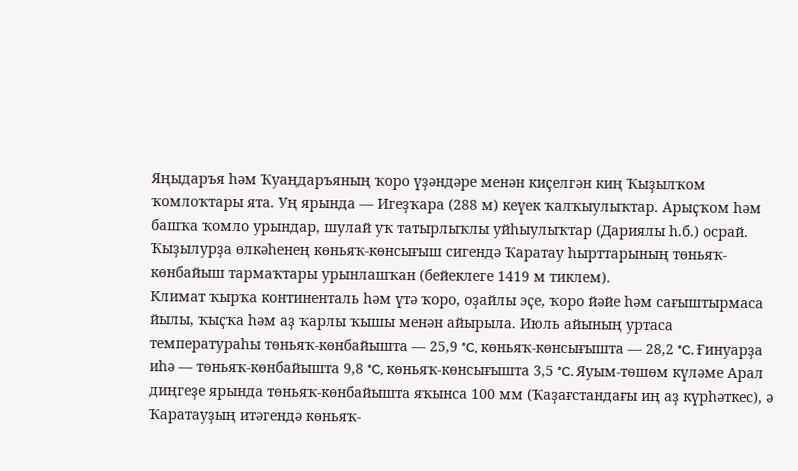Яңыдаръя һәм Ҡуаңдаръяның ҡоро үҙәндәре менән киҫелгән киң Ҡыҙылҡом ҡомлоҡтары ята. Уң ярында — Игеҙҡара (288 м) кеүек ҡалҡыулыҡтар. Арыҫҡом һәм башҡа ҡомло урындар, шулай уҡ татырлыҡлы уйһыулыҡтар (Дариялы һ.б.) осрай. Ҡыҙылурҙа өлкәһенең көньяҡ-көнсығыш сигендә Ҡаратау һырттарының төньяҡ-көнбайыш тармаҡтары урынлашҡан (бейеклеге 1419 м тиклем).
Климат ҡырҡа континенталь һәм үтә ҡоро, оҙайлы эҫе, ҡоро йәйе һәм сағыштырмаса йылы, ҡыҫҡа һәм аҙ ҡарлы ҡышы менән айырыла. Июль айының уртаса температураһы төньяҡ-көнбайышта — 25,9 °C, көньяҡ-көнсығышта — 28,2 °C. Ғинуарҙа иһә — төньяҡ-көнбайышта 9,8 °C, көньяҡ-көнсығышта 3,5 °C. Яуым-төшөм күләме Арал диңгеҙе ярында төньяҡ-көнбайышта яҡынса 100 мм (Ҡаҙағстандағы иң аҙ күрһәткес), ә Ҡаратауҙың итәгендә көньяҡ-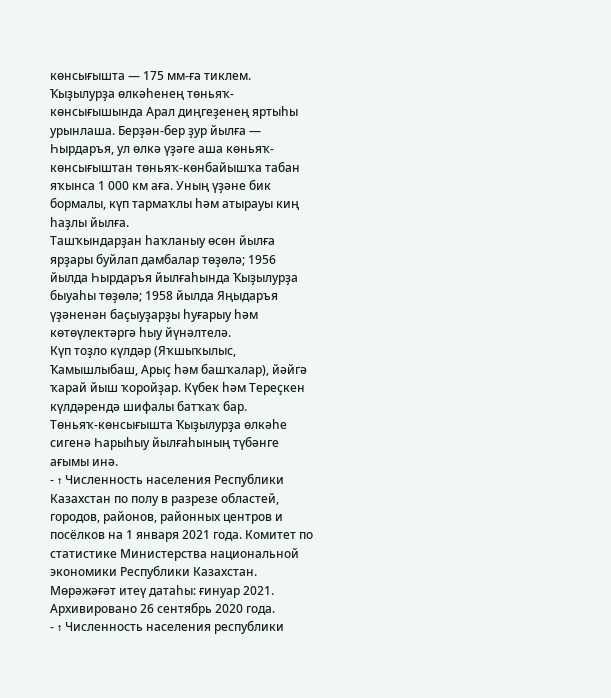көнсығышта — 175 мм-ға тиклем.
Ҡыҙылурҙа өлкәһенең төньяҡ-көнсығышында Арал диңгеҙенең яртыһы урынлаша. Берҙән-бер ҙур йылға — Һырдаръя, ул өлкә үҙәге аша көньяҡ-көнсығыштан төньяҡ-көнбайышҡа табан яҡынса 1 000 км аға. Уның үҙәне бик бормалы, күп тармаҡлы һәм атырауы киң һаҙлы йылға.
Ташҡындарҙан һаҡланыу өсөн йылға ярҙары буйлап дамбалар төҙөлә; 1956 йылда Һырдаръя йылғаһында Ҡыҙылурҙа быуаһы төҙөлә; 1958 йылда Яңыдаръя үҙәненән баҫыуҙарҙы һуғарыу һәм көтөүлектәргә һыу йүнәлтелә.
Күп тоҙло күлдәр (Яҡшыҡылыс, Ҡамышлыбаш, Арыҫ һәм башҡалар), йәйгә ҡарай йыш ҡоройҙар. Күбек һәм Тереҫкен күлдәрендә шифалы батҡаҡ бар.
Төньяҡ-көнсығышта Ҡыҙылурҙа өлкәһе сигенә Һарыһыу йылғаһының түбәнге ағымы инә.
- ↑ Численность населения Республики Казахстан по полу в разрезе областей, городов, районов, районных центров и посёлков на 1 января 2021 года. Комитет по статистике Министерства национальной экономики Республики Казахстан. Мөрәжәғәт итеү датаһы: ғинуар 2021. Архивировано 26 сентябрь 2020 года.
- ↑ Численность населения республики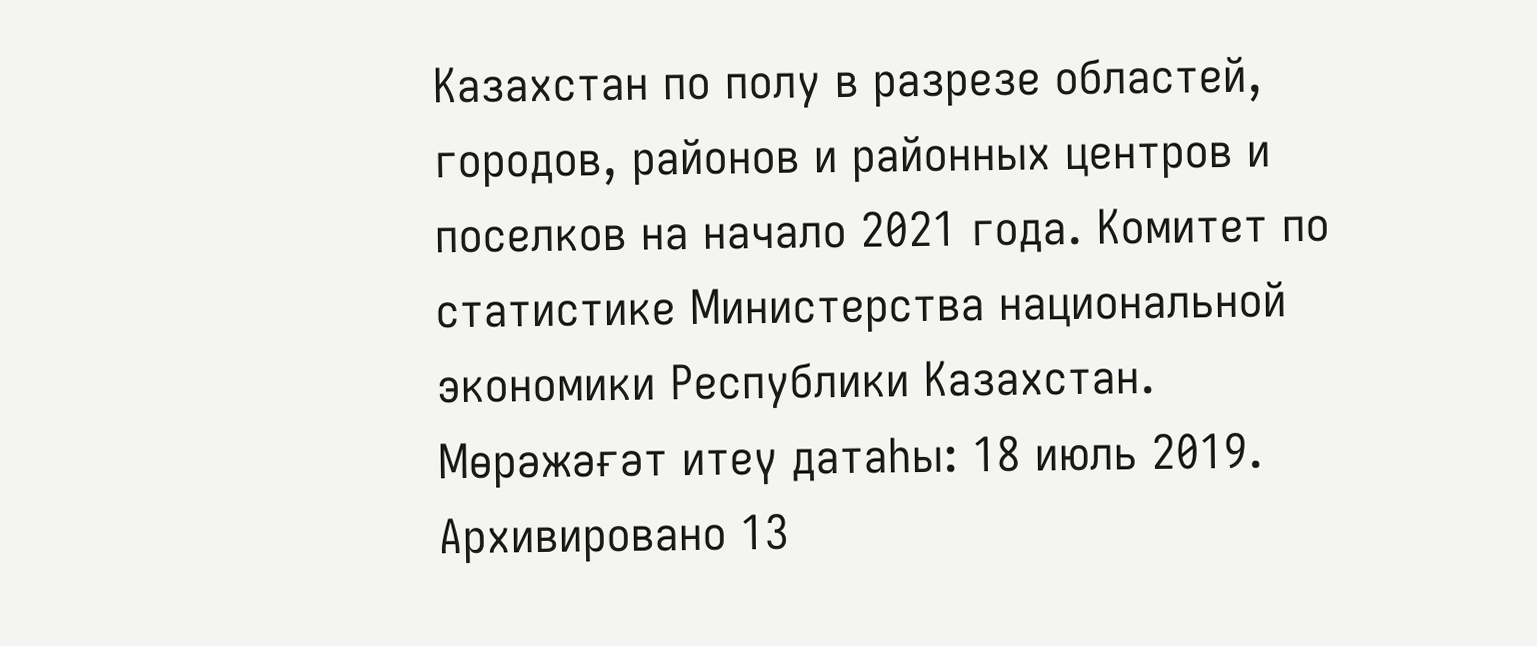Казахстан по полу в разрезе областей, городов, районов и районных центров и поселков на начало 2021 года. Комитет по статистике Министерства национальной экономики Республики Казахстан. Мөрәжәғәт итеү датаһы: 18 июль 2019. Архивировано 13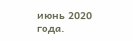июнь 2020 года.